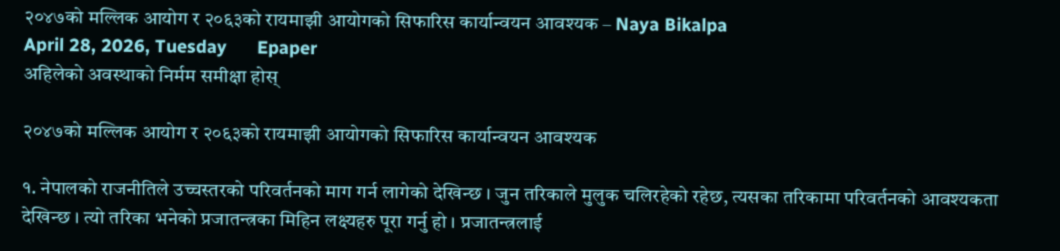२०४७को मल्लिक आयोग र २०६३को रायमाझी आयोगको सिफारिस कार्यान्वयन आवश्यक – Naya Bikalpa
April 28, 2026, Tuesday      Epaper
अहिलेको अवस्थाको निर्मम समीक्षा होस्

२०४७को मल्लिक आयोग र २०६३को रायमाझी आयोगको सिफारिस कार्यान्वयन आवश्यक

१. नेपालको राजनीतिले उच्चस्तरको परिवर्तनको माग गर्न लागेको देखिन्छ । जुन तरिकाले मुलुक चलिरहेको रहेछ, त्यसका तरिकामा परिवर्तनको आवश्यकता देखिन्छ । त्यो तरिका भनेको प्रजातन्त्रका मिहिन लक्ष्यहरु पूरा गर्नु हो । प्रजातन्त्रलाई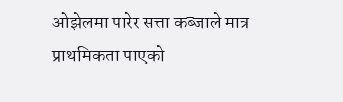ओझेलमा पारेर सत्ता कब्जाले मात्र प्राथमिकता पाएको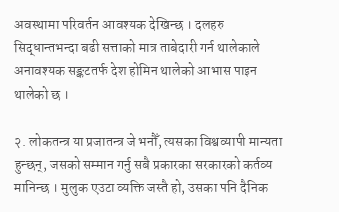अवस्थामा परिवर्तन आवश्यक देखिन्छ । दलहरु सिद्धान्तभन्दा बढी सत्ताको मात्र ताबेदारी गर्न थालेकाले अनावश्यक सङ्कटतर्फ देश होमिन थालेको आभास पाइन थालेको छ ।

२. लोकतन्त्र या प्रजातन्त्र जे भनौँ, त्यसका विश्वव्यापी मान्यता हुन्छन्, जसको सम्मान गर्नु सबै प्रकारका सरकारको कर्तव्य मानिन्छ । मुलुक एउटा व्यक्ति जस्तै हो, उसका पनि दैनिक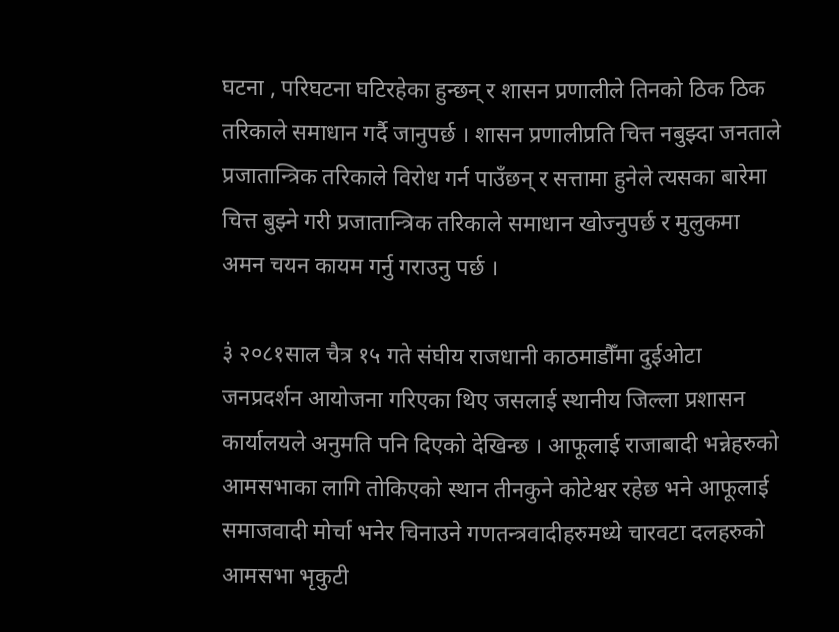घटना , परिघटना घटिरहेका हुन्छन् र शासन प्रणालीले तिनको ठिक ठिक तरिकाले समाधान गर्दै जानुपर्छ । शासन प्रणालीप्रति चित्त नबुझ्दा जनताले प्रजातान्त्रिक तरिकाले विरोध गर्न पाउँछन् र सत्तामा हुनेले त्यसका बारेमा चित्त बुझ्ने गरी प्रजातान्त्रिक तरिकाले समाधान खोज्नुपर्छ र मुलुकमा अमन चयन कायम गर्नु गराउनु पर्छ ।

३ं २०८१साल चैत्र १५ गते संघीय राजधानी काठमाडौँमा दुईओटा जनप्रदर्शन आयोजना गरिएका थिए जसलाई स्थानीय जिल्ला प्रशासन कार्यालयले अनुमति पनि दिएको देखिन्छ । आफूलाई राजाबादी भन्नेहरुको आमसभाका लागि तोकिएको स्थान तीनकुने कोटेश्वर रहेछ भने आफूलाई समाजवादी मोर्चा भनेर चिनाउने गणतन्त्रवादीहरुमध्ये चारवटा दलहरुको आमसभा भृकुटी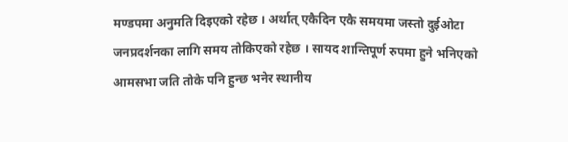मण्डपमा अनुमति दिइएको रहेछ । अर्थात् एकैदिन एकै समयमा जस्तो दुईओटा जनप्रदर्शनका लागि समय तोकिएको रहेछ । सायद शान्तिपूर्ण रुपमा हुने भनिएको आमसभा जति तोके पनि हुन्छ भनेर स्थानीय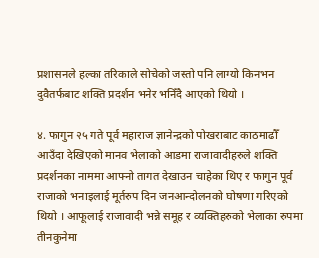प्रशासनले हल्का तरिकाले सोचेको जस्तो पनि लाग्यो किनभन दुवैतर्फबाट शक्ति प्रदर्शन भनेर भनिँदै आएको थियो ।

४. फागुन २५ गते पूर्व महाराज ज्ञानेन्द्रको पोखराबाट काठमाढौँ आउँदा देखिएको मानव भेलाको आडमा राजावादीहरुले शक्ति प्रदर्शनका नाममा आफ्नो तागत देखाउन चाहेका थिए र फागुन पूर्व राजाको भनाइलाई मूर्तरुप दिन जनआन्दोलनको घोषणा गरिएको थियो । आफूलाई राजावादी भन्ने समूह र व्यक्तिहरुको भेलाका रुपमा तीनकुनेमा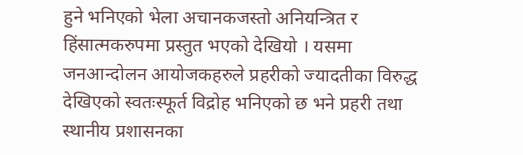हुने भनिएको भेला अचानकजस्तो अनियन्त्रित र हिंसात्मकरुपमा प्रस्तुत भएको देखियो । यसमा जनआन्दोलन आयोजकहरुले प्रहरीको ज्यादतीका विरुद्ध देखिएको स्वतःस्फूर्त विद्रोह भनिएको छ भने प्रहरी तथा स्थानीय प्रशासनका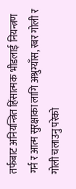तर्फबाट अनियन्त्रित हिंसात्मक भीडलाई नियन्त्रण गर्न र आत्म सुरक्षाका लागि अश्रुग्याँस, रबर गोली र गोली चलाउनु परेको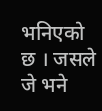भनिएको छ । जसले जे भने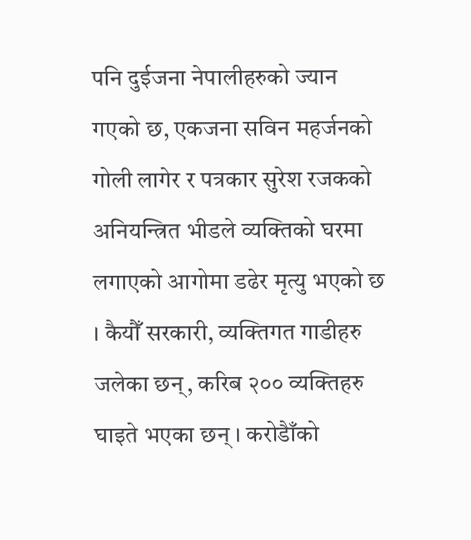पनि दुईजना नेपालीहरुको ज्यान गएको छ, एकजना सविन महर्जनको गोली लागेर र पत्रकार सुरेश रजकको अनियन्त्रित भीडले व्यक्तिको घरमा लगाएको आगोमा डढेर मृत्यु भएको छ । कैयौँ सरकारी, व्यक्तिगत गाडीहरु जलेका छन्, करिब २०० व्यक्तिहरु घाइते भएका छन् । करोडैाँको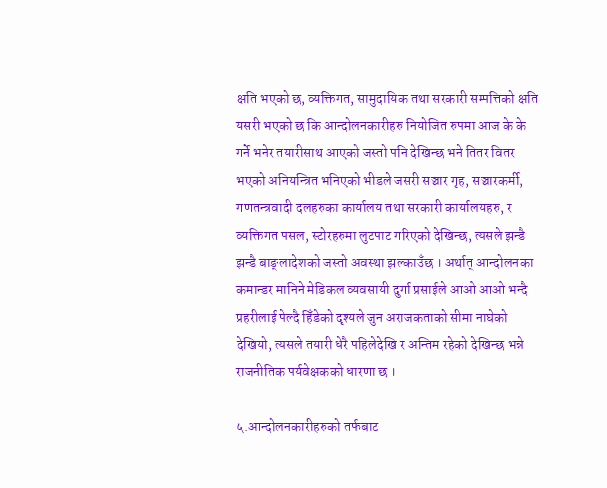क्षति भएको छ, व्यक्तिगत, सामुदायिक तथा सरकारी सम्पत्तिको क्षति यसरी भएको छ कि आन्दोलनकारीहरु नियोजित रुपमा आज के के गर्ने भनेर तयारीसाथ आएको जस्तो पनि देखिन्छ भने तितर वितर भएको अनियन्त्रित भनिएको भीडले जसरी सञ्चार गृह, सञ्चारकर्मी, गणतन्त्रवादी दलहरुका कार्यालय तथा सरकारी कार्यालयहरु, र व्यक्तिगत पसल, स्टोरहरुमा लुटपाट गरिएको देखिन्छ, त्यसले झन्डै झन्डै बाङ्लादेशको जस्तो अवस्था झल्काउँछ । अर्थात् आन्दोलनका कमान्डर मानिने मेडिकल व्यवसायी दुर्गा प्रसाईले आओ आओ भन्दै प्रहरीलाई पेल्दै हिँडेको दृश्यले जुन अराजकताको सीमा नाघेको देखियो, त्यसले तयारी धेरै पहिलेदेखि र अन्तिम रहेको देखिन्छ भन्ने राजनीतिक पर्यवेक्षकको धारणा छ ।

५.आन्दोलनकारीहरुको तर्फबाट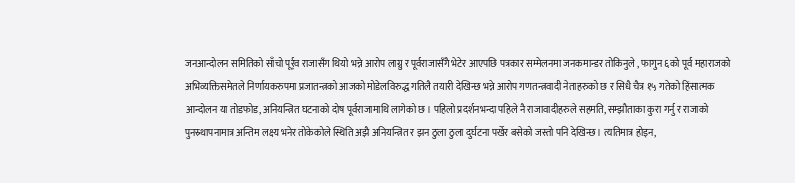जनआन्दोलन समितिको साँचो पूर्र्व राजासँग थियो भन्ने आरोप लाग्नु र पूर्वराजासँगै भेटेर आएपछि पत्रकार सम्मेलनमा जनकमान्डर तोकिनुले , फागुन ६को पूर्व महाराजको अभिव्यक्तिसमेतले निर्णायकरुपमा प्रजातन्त्रको आजको मोडेलविरुद्ध गतिलै तयारी देखिन्छ भन्ने आरोप गणतन्त्रवादी नेताहरुको छ र सिधै चैत्र १५ गतेको हिंसात्मक आन्दोलन या तोडफोड, अनियन्त्रित घटनाको दोष पूर्वराजामाथि लागेको छ । पहिलो प्रदर्शनभन्दा पहिले नै राजावादीहरुले सहमति, सम्झौताका कुरा गर्नु र राजाको पुनस्र्थापनामात्र अन्तिम लक्ष्य भनेर तोकेकोले स्थिति अझै अनियन्त्रित र झन ठुला ठुला दुर्घटना पर्खेर बसेको जस्तो पनि देखिन्छ । त्यतिमात्र होइन,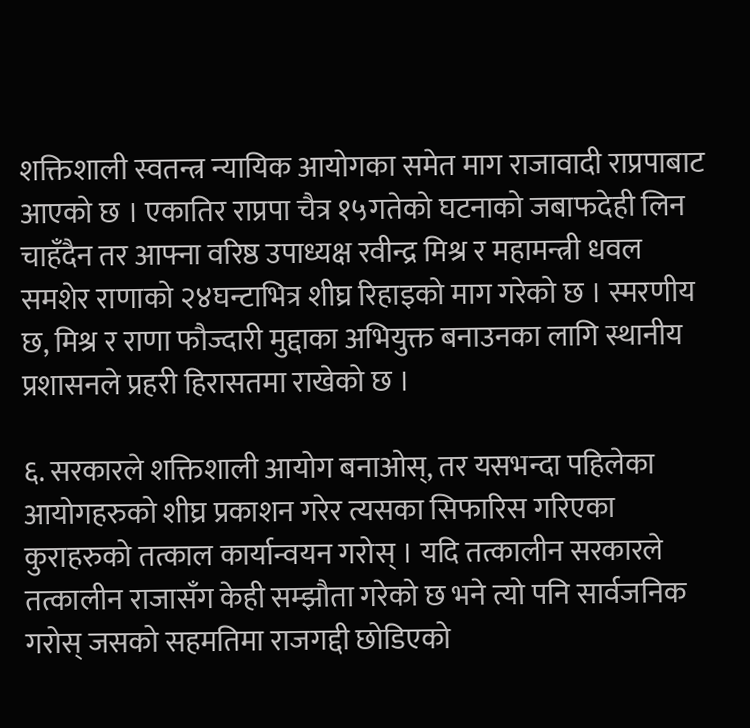शक्तिशाली स्वतन्त्र न्यायिक आयोगका समेत माग राजावादी राप्रपाबाट आएको छ । एकातिर राप्रपा चैत्र १५गतेको घटनाको जबाफदेही लिन चाहँदैन तर आफ्ना वरिष्ठ उपाध्यक्ष रवीन्द्र मिश्र र महामन्त्री धवल समशेर राणाको २४घन्टाभित्र शीघ्र रिहाइको माग गरेको छ । स्मरणीय छ, मिश्र र राणा फौज्दारी मुद्दाका अभियुक्त बनाउनका लागि स्थानीय प्रशासनले प्रहरी हिरासतमा राखेको छ ।

६. सरकारले शक्तिशाली आयोग बनाओस्, तर यसभन्दा पहिलेका आयोगहरुको शीघ्र प्रकाशन गरेर त्यसका सिफारिस गरिएका कुराहरुको तत्काल कार्यान्वयन गरोस् । यदि तत्कालीन सरकारले तत्कालीन राजासँग केही सम्झौता गरेको छ भने त्यो पनि सार्वजनिक गरोस् जसको सहमतिमा राजगद्दी छोडिएको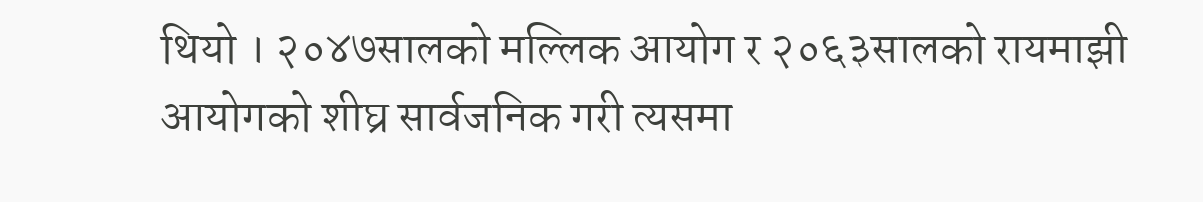थियो । २०४७सालको मल्लिक आयोग र २०६३सालको रायमाझी आयोगको शीघ्र सार्वजनिक गरी त्यसमा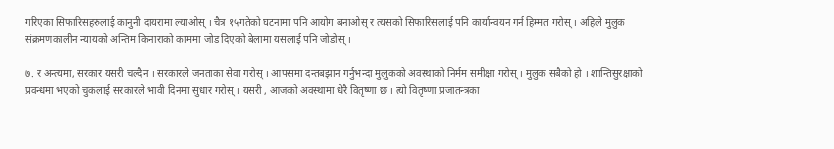गरिएका सिफारिसहरुलाई कानुनी दायरामा ल्याओस् । चैत्र १५गतेको घटनामा पनि आयोग बनाओस् र त्यसको सिफारिसलाई पनि कार्यान्वयन गर्न हिम्मत गरोस् । अहिले मुलुक संक्रमणकालीन न्यायको अन्तिम किनाराको काममा जोड दिएको बेलामा यसलाई पनि जोडोस् ।

७. र अन्त्यमा, सरकार यसरी चल्दैन । सरकारले जनताका सेवा गरोस् । आपसमा दन्तबझान गर्नुभन्दा मुलुकको अवस्थाको निर्मम समीक्षा गरोस् । मुलुक सबैको हो । शान्तिसुरक्षाको प्रवन्धमा भएको चुकलाई सरकारले भावी दिनमा सुधार गरोस् । यसरी , आजको अवस्थामा धेरै वितृष्णा छ । त्यो वितृष्णा प्रजातन्त्रका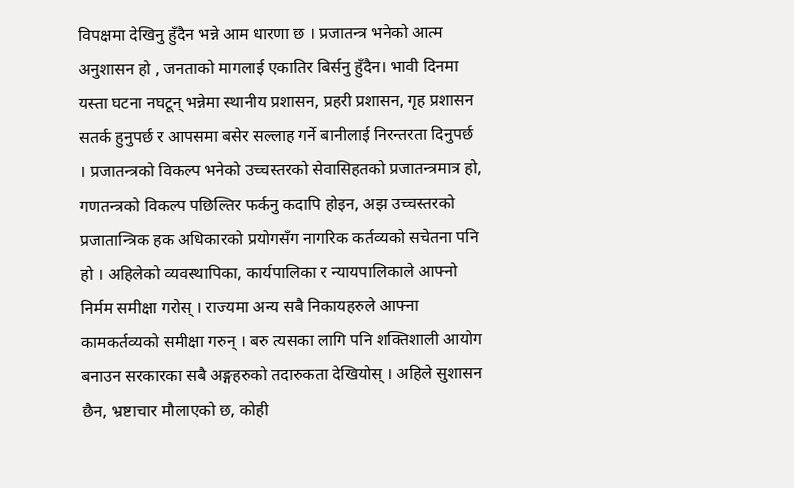विपक्षमा देखिनु हुँदैन भन्ने आम धारणा छ । प्रजातन्त्र भनेको आत्म अनुशासन हो , जनताको मागलाई एकातिर बिर्सनु हुँदैन। भावी दिनमा यस्ता घटना नघटून् भन्नेमा स्थानीय प्रशासन, प्रहरी प्रशासन, गृह प्रशासन सतर्क हुनुपर्छ र आपसमा बसेर सल्लाह गर्ने बानीलाई निरन्तरता दिनुपर्छ । प्रजातन्त्रको विकल्प भनेको उच्चस्तरको सेवासिहतको प्रजातन्त्रमात्र हो, गणतन्त्रको विकल्प पछिल्तिर फर्कनु कदापि होइन, अझ उच्चस्तरको प्रजातान्त्रिक हक अधिकारको प्रयोगसँग नागरिक कर्तव्यको सचेतना पनि हो । अहिलेको व्यवस्थापिका, कार्यपालिका र न्यायपालिकाले आफ्नो निर्मम समीक्षा गरोस् । राज्यमा अन्य सबै निकायहरुले आफ्ना कामकर्तव्यको समीक्षा गरुन् । बरु त्यसका लागि पनि शक्तिशाली आयोग बनाउन सरकारका सबै अङ्गहरुको तदारुकता देखियोस् । अहिले सुशासन छैन, भ्रष्टाचार मौलाएको छ, कोही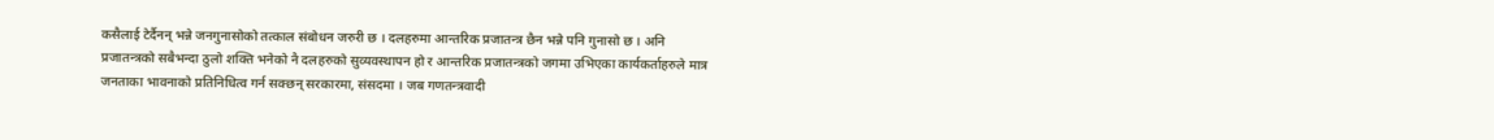कसैलाई टेर्दैनन् भन्ने जनगुनासोको तत्काल संबोधन जरुरी छ । दलहरुमा आन्तरिक प्रजातन्त्र छैन भन्ने पनि गुनासो छ । अनि प्रजातन्त्रको सबैभन्दा ठुलो शक्ति भनेको नै दलहरुको सुव्यवस्थापन हो र आन्तरिक प्रजातन्त्रको जगमा उभिएका कार्यकर्ताहरुले मात्र जनताका भावनाको प्रतिनिधित्व गर्न सक्छन् सरकारमा, संसदमा । जब गणतन्त्रवादी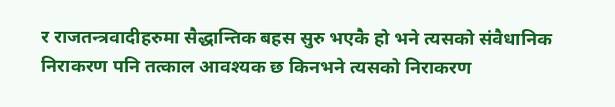र राजतन्त्रवादीहरुमा सैद्धान्तिक बहस सुरु भएकै हो भने त्यसको संवैधानिक निराकरण पनि तत्काल आवश्यक छ किनभने त्यसको निराकरण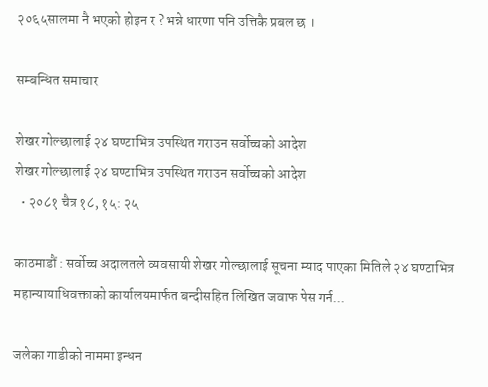२०६५सालमा नै भएको होइन र ? भन्ने धारणा पनि उत्तिकै प्रबल छ ।

सम्बन्धित समाचार

शेखर गोल्छालाई २४ घण्टाभित्र उपस्थित गराउन सर्वोच्चको आदेश
शेखर गोल्छालाई २४ घण्टाभित्र उपस्थित गराउन सर्वोच्चको आदेश
  • २०८१ चैत्र १८, १५: २५

काठमाडौं : सर्वोच्च अदालतले व्यवसायी शेखर गोल्छालाई सूचना म्याद पाएका मितिले २४ घण्टाभित्र महान्यायाधिवक्ताको कार्यालयमार्फत बन्दीसहित लिखित जवाफ पेस गर्न...

जलेका गाडीको नाममा इन्धन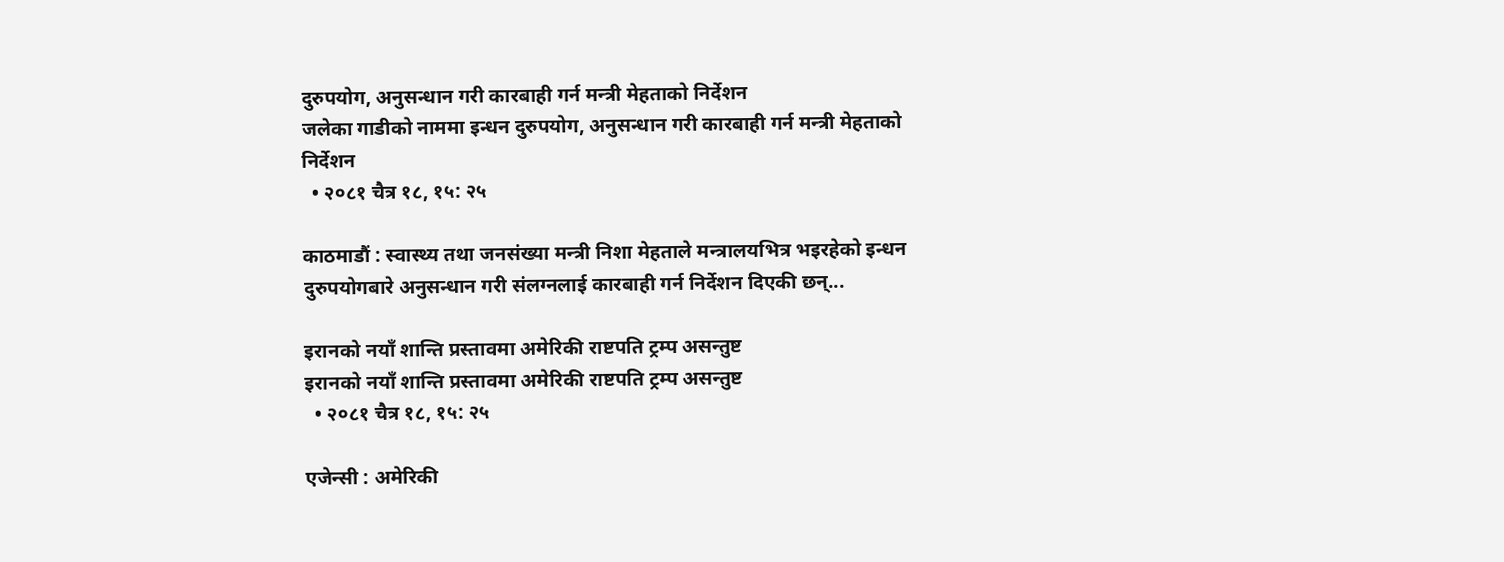दुरुपयोग, अनुसन्धान गरी कारबाही गर्न मन्त्री मेहताको निर्देशन
जलेका गाडीको नाममा इन्धन दुरुपयोग, अनुसन्धान गरी कारबाही गर्न मन्त्री मेहताको निर्देशन
  • २०८१ चैत्र १८, १५: २५

काठमाडौं : स्वास्थ्य तथा जनसंख्या मन्त्री निशा मेहताले मन्त्रालयभित्र भइरहेको इन्धन दुरुपयोगबारे अनुसन्धान गरी संलग्नलाई कारबाही गर्न निर्देशन दिएकी छन्...

इरानको नयाँ शान्ति प्रस्तावमा अमेरिकी राष्टपति ट्रम्प असन्तुष्ट
इरानको नयाँ शान्ति प्रस्तावमा अमेरिकी राष्टपति ट्रम्प असन्तुष्ट
  • २०८१ चैत्र १८, १५: २५

एजेन्सी : अमेरिकी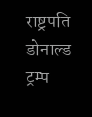राष्ट्रपति डोनाल्ड ट्रम्प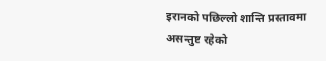इरानको पछिल्लो शान्ति प्रस्तावमा असन्तुष्ट रहेको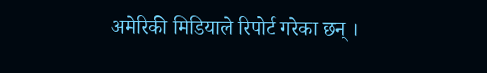अमेरिकी मिडियाले रिपोर्ट गरेका छन् ।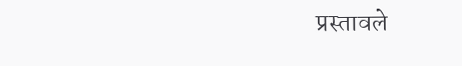प्रस्तावले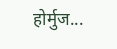होर्मुज...